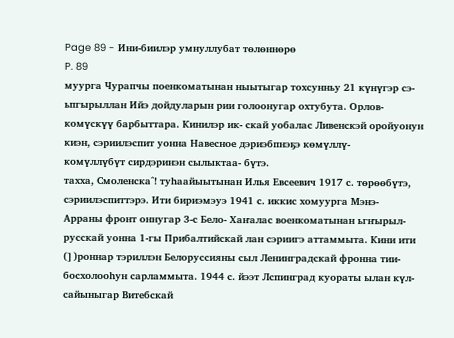Page 89 - Ини-биилэр умнуллубат төлөннөрө
P. 89
муурга Чурапчы поенкоматынан ныытыгар тохсунньу 21 күнүгэр сэ-
ьпгырыллан Ийэ дойдуларын рии голоонугар охтубута. Орлов-
комүскүү барбыттара. Кинилэр ик- скай уобалас Ливенскэй оройуонун
киэн, сэриилэспит уонна Навесное дэриэбпнэҕэ көмүллү-
комүллүбүт сирдэринэн сылыктаа- бүтэ.
тахха, Смоленска^! туһаайыытынан Илья Евсеевич 1917 с. төрөөбүтэ,
сэриилэспиттэрэ. Ити бириэмэуэ 1941 с. иккис хомуурга Мэнэ-
Арраны фронт оннугар 3-с Бело- Хаҥалас военкоматынан ьгҥырыл-
русскай уонна 1-гы Прибалтийскай лан сэриигэ аттаммыта. Кини ити
(])роннар тэриллэн Белоруссияны сыл Ленинградскай фронна тии-
босхолооһун сарламмыта. 1944 с. йээт Лспинград куораты ылан күл-
сайыныгар Витебскай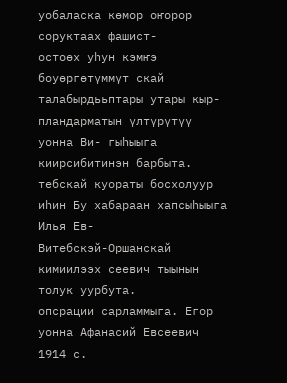уобаласка көмор оҥорор соруктаах фашист-
остоөх уһун кэмҥэ боуөргөтүммүт скай талабырдььптары утары кыр-
пландарматын үлтүрүтүү уонна Ви- гыһыыга киирсибитинэн барбыта.
тебскай куораты босхолуур иһин Бу хабараан хапсыһыыга Илья Ев-
Витебскэй-Оршанскай кимиилээх сеевич тыынын толук уурбута.
опсрации сарламмыга. Егор уонна Афанасий Евсеевич 1914 с.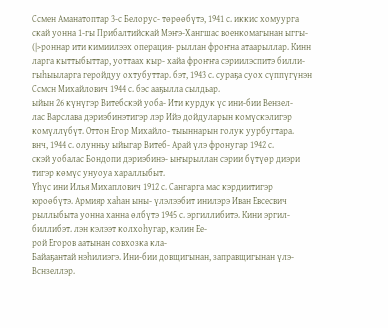Ссмен Аманатоптар 3-с Белорус- төрөөбүтэ, 1941 с. иккис хомуурга
скай уонна 1-гы Прибалтийскай Мэҥэ-Хангшас военкомагынан ыггы-
(|>роннар ити кимиилээх операция- рыллан фроҥна атаарыллар. Кинн
ларга кыттыбыттар, уоттаах кыр- хайа фроҥҥа сэриилэспитэ билли-
гыһыыларга геройдуу охтубуттар. бэт, 1943 с. сураҕа суох сүппүгүнэн
Ссмсн Михайлович 1944 с. бэс ааҕылла сылдьар.
ыйын 26 күнүгэр Витебскэй уоба- Ити курдук үс ини-бии Вензел-
лас Варслава дэриэбинэтигэр лэр Ийэ дойдуларын комүскэлигэр
комүллүбүт. Оттон Егор Михайло- тыыннарын голук уурбугтара.
внч, 1944 с. олунньу ыйыгар Витеб- Арай үлэ фронугар 1942 с.
скэй уобалас Бондопи дэриэбинэ- ыҥырыллан сэрии бүтүөр диэри
тигэр көмүс унуоуа хараллыбыт.
Үһүс ини Илья Михаплович 1912 с. Сангарга мас кэрдиитигэр
юроөбүтэ. Армияр хаһан ыны- үлэлээбит инилэрэ Иван Евсесвич
рыллыбыта уонна ханна өлбүтэ 1945 с. эргиллибитэ. Кини эргил-
биллибэт. лэн кэлээт колхоһугар, кэлин Ее-
рой Егоров аатынан совхозка кла-
Байаҕантай нэһилиэгэ. Ини-бии довщигынан, заправщигынан үлэ-
Вснзеллэр.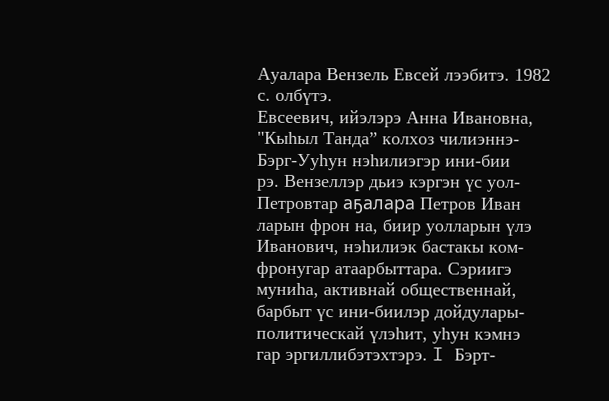Ауалара Вензель Евсей лээбитэ. 1982 с. олбүтэ.
Евсеевич, ийэлэрэ Анна Ивановна,
"Кыһыл Танда” колхоз чилиэннэ- Бэрг-Ууһун нэһилиэгэр ини-бии
рэ. Вензеллэр дьиэ кэргэн үс уол- Петровтар аҕалара Петров Иван
ларын фрон на, биир уолларын үлэ Иванович, нэһилиэк бастакы ком-
фронугар атаарбыттара. Сэриигэ муниһа, активнай общественнай,
барбыт үс ини-биилэр дойдулары- политическай үлэһит, уһун кэмнэ
гар эргиллибэтэхтэрэ. I Бэрт-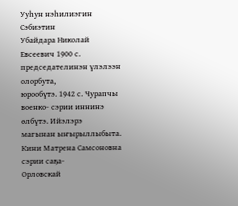Ууһун нэһилиэгин Сэбиэтин
Убайдара Николай Евсеевич 1900 с. председателинэн үлэлээн олорбута,
юрообүтэ. 1942 с. Чурапчы военко- сэрии иннинэ өлбүтэ. Ийэлэрэ
магынан ыҥырыллыбыта. Кини Матрена Самсоновна сэрии саҕа-
Орловскай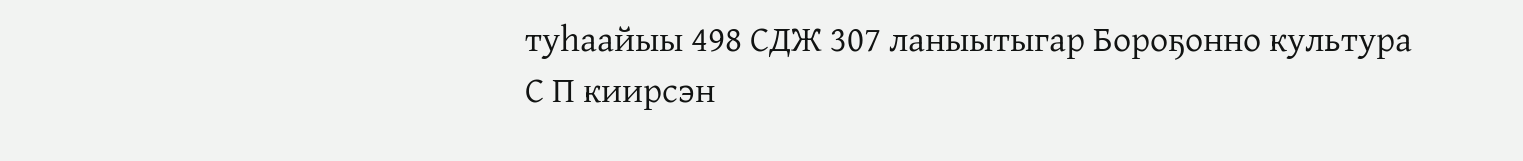туһаайыы 498 СДЖ 307 ланыытыгар Бороҕонно культура
С П киирсэн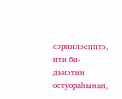сэриилэспптэ, ити би- дьиэтин остуораһынан,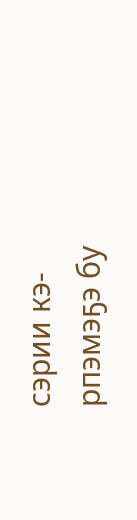сэрии кэ-
рпэмэҕэ бу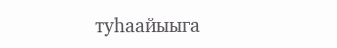туһаайыыга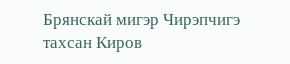Брянскай мигэр Чирэпчигэ тахсан Киров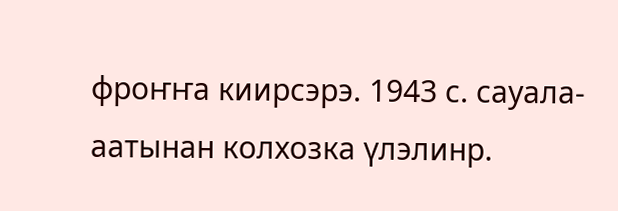фроҥҥа киирсэрэ. 1943 с. сауала- аатынан колхозка үлэлинр.